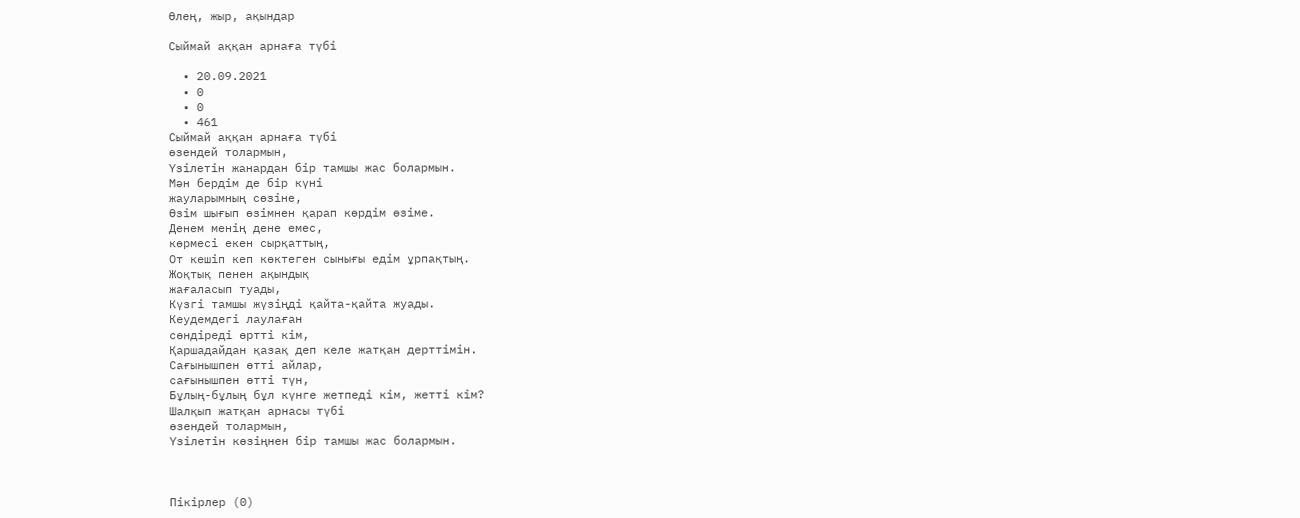Өлең, жыр, ақындар

Сыймай аққан арнаға түбi

  • 20.09.2021
  • 0
  • 0
  • 461
Сыймай аққан арнаға түбi
өзендей толармын,
Үзiлетiн жанардан бiр тамшы жас болармын.
Мән бердiм де бiр күнi
жауларымның сөзiне,
Өзiм шығып өзiмнен қарап көрдiм өзiме.
Денем менiң дене емес,
көрмесi екен сырқаттың,
От кешiп кеп көктеген сынығы едiм ұрпақтың.
Жоқтық пенен ақындық
жағаласып туады,
Күзгi тамшы жүзiңдi қайта-қайта жуады.
Кеудемдегi лаулаған
сөндiредi өрттi кiм,
Қаршадайдан қазақ деп келе жатқан дерттiмiн.
Сағынышпен өттi айлар,
сағынышпен өттi түн,
Бұлың-бұлың бұл күнге жетпедi кiм, жеттi кiм?
Шалқып жатқан арнасы түбi
өзендей толармын,
Үзiлетiн көзiңнен бiр тамшы жас болармын.



Пікірлер (0)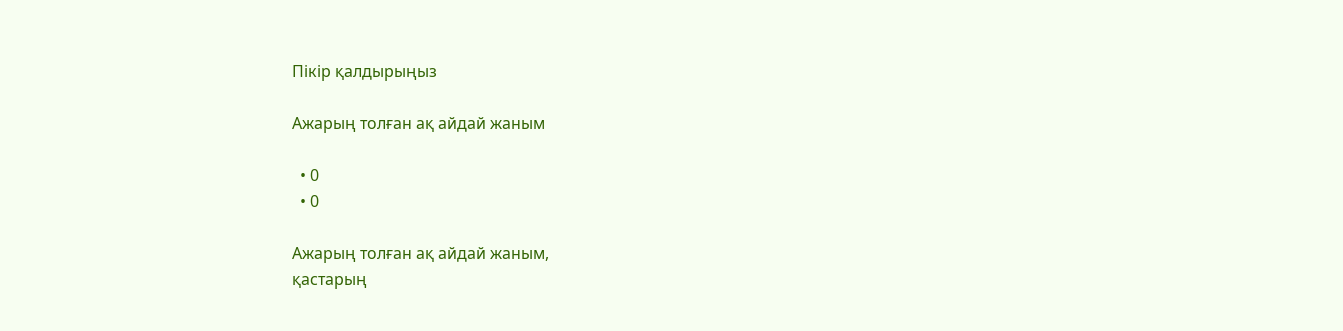Пікір қалдырыңыз

Ажарың толған ақ айдай жаным

  • 0
  • 0

Ажарың толған ақ айдай жаным,
қастарың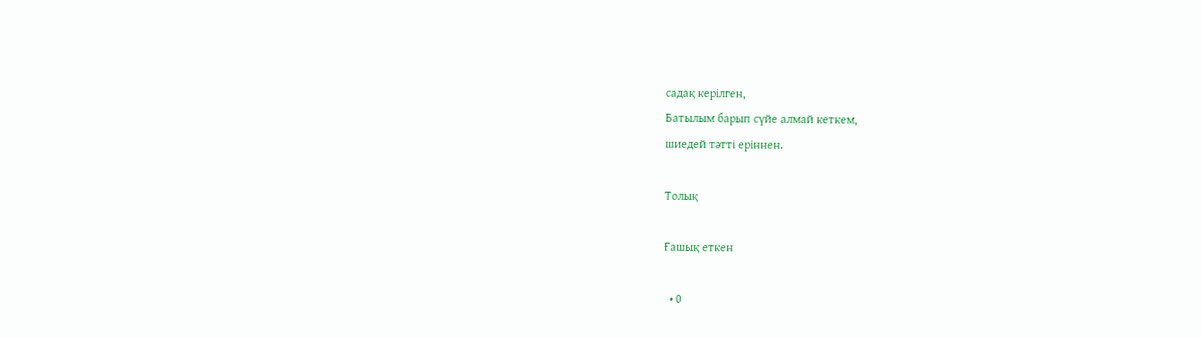садақ керiлген,
Батылым барып сүйе алмай кеткем,
шиедей тәттi ерiннен.

Толық

Ғашық еткен

  • 0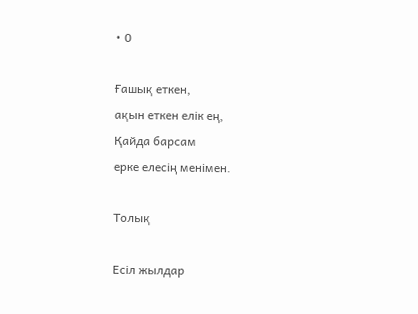• 0

Ғашық еткен,
ақын еткен елiк ең,
Қайда барсам
ерке елесiң менiмен.

Толық

Есіл жылдар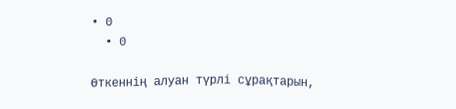• 0
  • 0

Өткеннiң алуан түрлi сұрақтарын,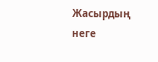Жасырдың неге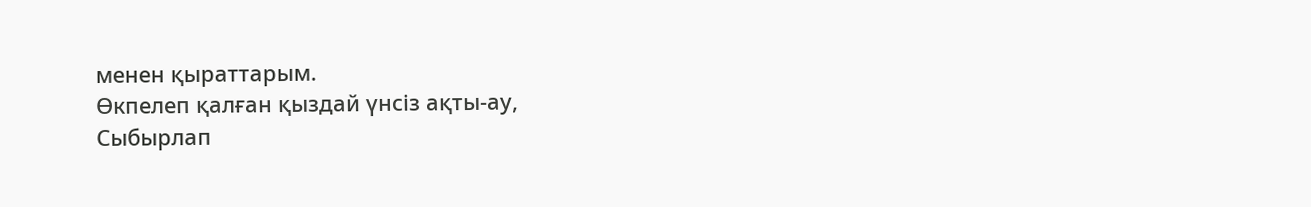менен қыраттарым.
Өкпелеп қалған қыздай үнсiз ақты-ау,
Сыбырлап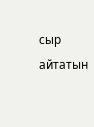сыр айтатын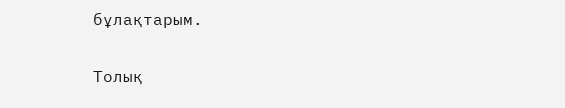бұлақтарым.

Толық